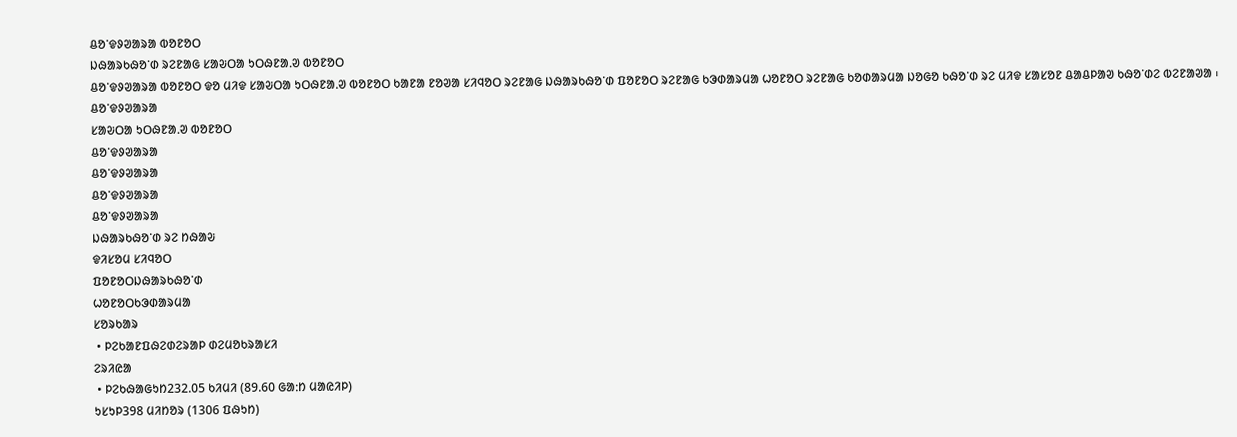ᱪᱚᱸᱫᱽᱣᱟᱨᱟ ᱵᱚᱱᱚᱛ
ᱡᱷᱟᱨᱠᱷᱚᱸᱰ ᱨᱮᱱᱟᱜ ᱥᱟᱶᱛᱟ ᱩᱛᱷᱱᱟᱹᱣ ᱵᱚᱱᱚᱛ
ᱪᱚᱸᱫᱽᱣᱟᱨᱟ ᱵᱚᱱᱚᱛ ᱫᱚ ᱢᱤᱫ ᱥᱟᱶᱛᱟ ᱩᱛᱷᱱᱟᱹᱣ ᱵᱚᱱᱚᱛ ᱠᱟᱱᱟ ᱱᱚᱣᱟ ᱥᱤᱧᱚᱛ ᱨᱮᱱᱟᱜ ᱡᱷᱟᱨᱠᱷᱚᱸᱰ ᱯᱚᱱᱚᱛ ᱨᱮᱱᱟᱜ ᱠᱳᱰᱟᱨᱢᱟ ᱦᱚᱱᱚᱛ ᱨᱮᱱᱟᱜ ᱠᱚᱰᱟᱨᱢᱟ ᱡᱚᱜᱚ ᱠᱷᱚᱸᱰ ᱨᱮ ᱢᱤᱫ ᱥᱟᱥᱚᱱ ᱪᱟᱪᱞᱟᱣ ᱠᱷᱚᱸᱰᱮ ᱵᱮᱱᱟᱣᱟ ᱾
ᱪᱚᱸᱫᱽᱣᱟᱨᱟ
ᱥᱟᱶᱛᱟ ᱩᱛᱷᱱᱟᱹᱣ ᱵᱚᱱᱚᱛ
ᱪᱚᱸᱫᱽᱣᱟᱨᱟ
ᱪᱚᱸᱫᱽᱣᱟᱨᱟ
ᱪᱚᱸᱫᱽᱣᱟᱨᱟ
ᱪᱚᱸᱫᱽᱣᱟᱨᱟ
ᱡᱷᱟᱨᱠᱷᱚᱸᱰ ᱨᱮ ᱴᱷᱟᱶ
ᱫᱤᱥᱚᱢ ᱥᱤᱧᱚᱛ
ᱯᱚᱱᱚᱛᱡᱷᱟᱨᱠᱷᱚᱸᱰ
ᱦᱚᱱᱚᱛᱠᱳᱰᱟᱨᱢᱟ
ᱥᱚᱨᱠᱟᱨ
 • ᱞᱮᱠᱟᱱᱯᱷᱮᱰᱮᱨᱟᱞ ᱰᱮᱢᱚᱠᱨᱟᱥᱤ
ᱮᱨᱤᱭᱟ
 • ᱞᱮᱠᱷᱟᱜᱩᱴ232.05 ᱠᱤᱢᱤ (89.60 ᱜᱟᱺᱴ ᱢᱟᱭᱤᱞ)
ᱩᱥᱩᱞ398 ᱢᱤᱴᱚᱨ (1306 ᱯᱷᱩᱴ)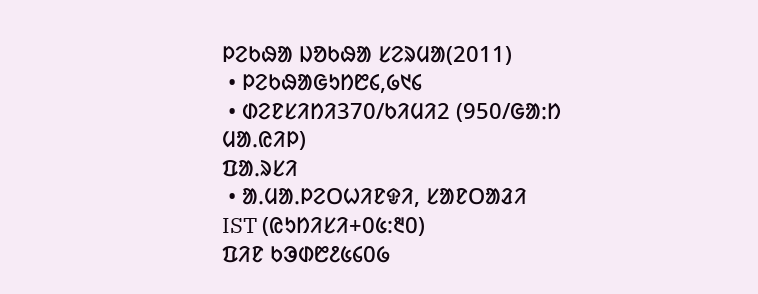ᱞᱮᱠᱷᱟ ᱡᱚᱠᱷᱟ ᱥᱮᱨᱢᱟ(2011)
 • ᱞᱮᱠᱷᱟᱜᱩᱴ᱘᱔,᱙᱑᱔
 • ᱰᱮᱱᱥᱤᱴᱤ370/ᱠᱤᱢᱤ2 (950/ᱜᱟᱺᱴ ᱢᱟᱹᱭᱤᱞ)
ᱯᱟᱹᱨᱥᱤ
 • ᱟᱹᱢᱟᱹᱞᱮᱛᱦᱤᱱᱫᱤ, ᱥᱟᱱᱛᱟᱲᱤ
IST (ᱭᱩᱴᱤᱥᱤ+᱐᱕:᱓᱐)
ᱯᱤᱱ ᱠᱳᱰ᱘᱒᱕᱔᱐᱙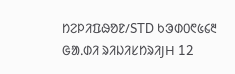ᱴᱮᱞᱤᱯᱷᱚᱱ/STD ᱠᱳᱰ᱐᱖᱕᱔᱓
ᱜᱟᱹᱰᱤ ᱨᱤᱡᱤᱥᱴᱨᱤJH 12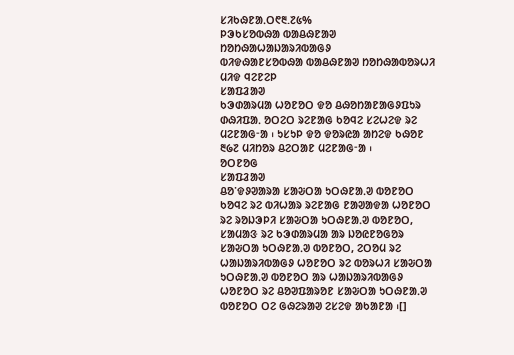ᱥᱤᱠᱷᱱᱟᱹᱛ᱖᱓.᱗᱕%
ᱞᱳᱠᱥᱚᱵᱷᱟ ᱵᱟᱪᱷᱱᱟᱣ ᱴᱚᱴᱷᱟᱦᱟᱡᱟᱨᱤᱵᱟᱜᱽ
ᱵᱤᱫᱷᱟᱱᱥᱚᱵᱷᱟ ᱵᱟᱪᱷᱱᱟᱣ ᱴᱚᱴᱷᱟᱵᱚᱨᱦᱤ
ᱢᱤᱫ ᱧᱮᱱᱮᱞ
ᱥᱟᱯᱲᱟᱣ
ᱠᱳᱰᱟᱨᱢᱟ ᱦᱚᱱᱚᱛ ᱫᱚ ᱪᱷᱚᱴᱟᱱᱟᱜᱽᱯᱩᱨ ᱰᱷᱤᱯᱟᱹ ᱚᱛᱮᱛ ᱨᱮᱱᱟᱜ ᱠᱚᱧᱮ ᱥᱮᱦᱮᱫ ᱨᱮ ᱢᱮᱱᱟᱜᱼᱟ ᱾ ᱩᱥᱩᱞ ᱫᱚ ᱫᱚᱨᱭᱟ ᱟᱴᱮᱫ ᱠᱷᱚᱱ ᱓᱙᱗ ᱢᱤᱴᱚᱨ ᱪᱮᱛᱟᱱ ᱢᱮᱱᱟᱜᱼᱟ ᱾
ᱚᱛᱱᱚᱜ
ᱥᱟᱯᱲᱟᱣ
ᱪᱚᱸᱫᱽᱣᱟᱨᱟ ᱥᱟᱶᱛᱟ ᱩᱛᱷᱱᱟᱹᱣ ᱵᱚᱱᱚᱛ ᱠᱚᱧᱮ ᱨᱮ ᱵᱤᱦᱟᱨ ᱨᱮᱱᱟᱜ ᱱᱟᱣᱟᱫᱟ ᱦᱚᱱᱚᱛ ᱨᱮ ᱨᱚᱡᱳᱞᱤ ᱥᱟᱶᱛᱟ ᱩᱛᱷᱱᱟᱹᱣ ᱵᱚᱱᱚᱛ, ᱥᱟᱢᱟᱝ ᱨᱮ ᱠᱳᱰᱟᱨᱢᱟ ᱟᱨ ᱡᱚᱭᱱᱚᱜᱚᱨ ᱥᱟᱶᱛᱟ ᱩᱛᱷᱱᱟᱹᱣ ᱵᱚᱱᱚᱛ, ᱮᱛᱚᱢ ᱨᱮ ᱦᱟᱡᱟᱨᱤᱵᱟᱜᱽ ᱦᱚᱱᱚᱛ ᱨᱮ ᱵᱚᱨᱦᱤ ᱥᱟᱶᱛᱟ ᱩᱛᱷᱱᱟᱹᱣ ᱵᱚᱱᱚᱛ ᱟᱨ ᱦᱟᱡᱟᱨᱤᱵᱟᱜᱽ ᱦᱚᱱᱚᱛ ᱨᱮ ᱪᱚᱣᱯᱟᱨᱚᱱ ᱥᱟᱶᱛᱟ ᱩᱛᱷᱱᱟᱹᱣ ᱵᱚᱱᱚᱛ ᱛᱮ ᱜᱷᱮᱨᱟᱣ ᱮᱥᱮᱫ ᱟᱠᱟᱱᱟ ᱾[]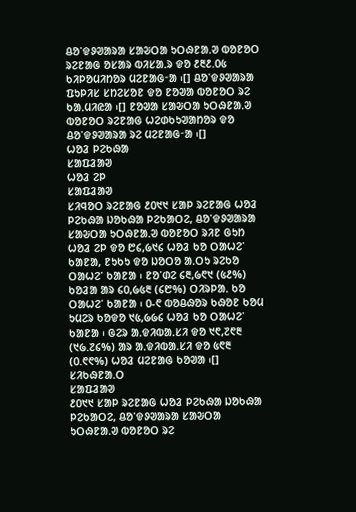ᱪᱚᱸᱫᱽᱣᱟᱨᱟ ᱥᱟᱶᱛᱟ ᱩᱛᱷᱱᱟᱹᱣ ᱵᱚᱱᱚᱛ ᱨᱮᱱᱟᱜ ᱚᱥᱟᱨ ᱵᱤᱥᱟᱹᱨ ᱫᱚ ᱒᱓᱒.᱐᱕ ᱠᱤᱞᱚᱢᱤᱴᱚᱨ ᱢᱮᱱᱟᱜᱼᱟ ᱾[] ᱪᱚᱸᱫᱽᱣᱟᱨᱟ ᱯᱩᱞᱤᱥ ᱥᱴᱮᱥᱚᱱ ᱫᱚ ᱱᱚᱣᱟ ᱵᱚᱱᱚᱛ ᱨᱮ ᱠᱟᱹᱢᱤᱭᱟ ᱾[] ᱱᱚᱣᱟ ᱥᱟᱶᱛᱟ ᱩᱛᱷᱱᱟᱹᱣ ᱵᱚᱱᱚᱛ ᱨᱮᱱᱟᱜ ᱦᱮᱰᱠᱩᱣᱟᱴᱚᱨ ᱫᱚ ᱪᱚᱸᱫᱽᱣᱟᱨᱟ ᱨᱮ ᱢᱮᱱᱟᱜᱼᱟ ᱾[]
ᱦᱚᱲ ᱞᱮᱠᱷᱟ
ᱥᱟᱯᱲᱟᱣ
ᱦᱚᱲ ᱮᱞ
ᱥᱟᱯᱲᱟᱣ
ᱥᱤᱧᱚᱛ ᱨᱮᱱᱟᱜ ᱒᱐᱑᱑ ᱥᱟᱞ ᱨᱮᱱᱟᱜ ᱦᱚᱲ ᱞᱮᱠᱷᱟ ᱡᱚᱠᱷᱟ ᱞᱮᱠᱟᱛᱮ, ᱪᱚᱸᱫᱽᱣᱟᱨᱟ ᱥᱟᱶᱛᱟ ᱩᱛᱷᱱᱟᱹᱣ ᱵᱚᱱᱚᱛ ᱨᱤᱱ ᱜᱩᱴ ᱦᱚᱲ ᱮᱞ ᱫᱚ ᱘᱔,᱙᱑᱔ ᱦᱚᱲ ᱠᱚ ᱛᱟᱦᱮᱸ ᱠᱟᱱᱟ, ᱱᱩᱠᱩ ᱫᱚ ᱡᱚᱛᱚ ᱟᱹᱛᱩ ᱨᱮᱠᱚ ᱛᱟᱦᱮᱸ ᱠᱟᱱᱟ ᱾ ᱱᱚᱸᱰᱮ ᱔᱓,᱙᱖᱑ (᱕᱒%) ᱠᱚᱲᱟ ᱟᱨ ᱔᱐,᱙᱕᱓ (᱔᱘%) ᱛᱤᱨᱞᱟᱹ ᱠᱚ ᱛᱟᱦᱮᱸ ᱠᱟᱱᱟ ᱾ ᱐-᱖ ᱵᱚᱪᱷᱚᱨ ᱠᱷᱚᱱ ᱠᱚᱢ ᱩᱢᱮᱨ ᱠᱚᱫᱚ ᱑᱕,᱙᱙᱔ ᱦᱚᱲ ᱠᱚ ᱛᱟᱦᱮᱸ ᱠᱟᱱᱟ ᱾ ᱜᱮᱨ ᱟᱹᱫᱤᱵᱟᱹᱥᱤ ᱫᱚ ᱑᱖,᱗᱖᱓ (᱑᱙.᱗᱔%) ᱟᱨ ᱟᱹᱫᱤᱵᱟᱹᱥᱤ ᱫᱚ ᱕᱖᱓ (᱐.᱖᱖%) ᱦᱚᱲ ᱢᱮᱱᱟᱜ ᱠᱚᱣᱟ ᱾[]
ᱥᱤᱠᱷᱱᱟᱹᱛ
ᱥᱟᱯᱲᱟᱣ
᱒᱐᱑᱑ ᱥᱟᱞ ᱨᱮᱱᱟᱜ ᱦᱚᱲ ᱞᱮᱠᱷᱟ ᱡᱚᱠᱷᱟ ᱞᱮᱠᱟᱛᱮ, ᱪᱚᱸᱫᱽᱣᱟᱨᱟ ᱥᱟᱶᱛᱟ ᱩᱛᱷᱱᱟᱹᱣ ᱵᱚᱱᱚᱛ ᱨᱮ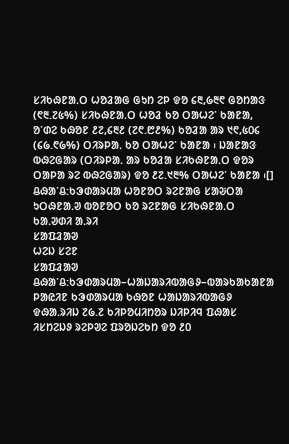ᱥᱤᱠᱷᱱᱟᱹᱛ ᱦᱚᱲᱟᱜ ᱜᱩᱴ ᱮᱞ ᱫᱚ ᱔᱓,᱙᱓᱖ ᱜᱚᱴᱟᱝ (᱖᱓.᱗᱕%) ᱥᱤᱠᱷᱱᱟᱹᱛ ᱦᱚᱲ ᱠᱚ ᱛᱟᱦᱮᱸ ᱠᱟᱱᱟ, ᱚᱸᱰᱮ ᱠᱷᱚᱱ ᱒᱗,᱔᱓᱒ (᱗᱖.᱘᱒%) ᱠᱚᱲᱟ ᱟᱨ ᱑᱖,᱕᱐᱔ (᱔᱙.᱖᱙%) ᱛᱤᱨᱞᱟᱹ ᱠᱚ ᱛᱟᱦᱮᱸ ᱠᱟᱱᱟ ᱾ ᱡᱟᱱᱟᱝ ᱵᱷᱮᱜᱟᱨ (ᱛᱤᱨᱞᱟᱹ ᱟᱨ ᱠᱚᱲᱟ ᱥᱤᱠᱷᱱᱟᱹᱛ ᱫᱚᱨ ᱛᱟᱞᱟ ᱨᱮ ᱵᱷᱮᱜᱟᱨ) ᱫᱚ ᱒᱗.᱑᱓% ᱛᱟᱦᱮᱸ ᱠᱟᱱᱟ ᱾[]
ᱪᱷᱟᱸᱪ:ᱠᱳᱰᱟᱨᱢᱟ ᱦᱚᱱᱚᱛ ᱨᱮᱱᱟᱜ ᱥᱟᱶᱛᱟ ᱩᱛᱷᱱᱟᱹᱣ ᱵᱚᱱᱚᱛ ᱠᱚ ᱨᱮᱱᱟᱜ ᱥᱤᱠᱷᱱᱟᱹᱛ
ᱠᱟᱹᱣᱰᱤ ᱟᱹᱨᱤ
ᱥᱟᱯᱲᱟᱣ
ᱦᱮᱡ ᱥᱮᱱ
ᱥᱟᱯᱲᱟᱣ
ᱪᱷᱟᱸᱪ:ᱠᱳᱰᱟᱨᱢᱟ–ᱦᱟᱡᱟᱨᱤᱵᱟᱜᱽ–ᱵᱟᱨᱠᱟᱠᱟᱱᱟ ᱞᱟᱭᱤᱱ ᱠᱳᱰᱟᱨᱢᱟ ᱠᱷᱚᱱ ᱦᱟᱡᱟᱨᱤᱵᱟᱜᱽ ᱫᱷᱟᱹᱨᱤᱡ ᱗᱙.᱗ ᱠᱤᱞᱚᱢᱤᱴᱚᱨ ᱡᱤᱞᱤᱧ ᱯᱷᱟᱥ ᱤᱥᱴᱮᱡᱽ ᱨᱮᱞᱣᱮ ᱯᱨᱚᱡᱮᱠᱴ ᱫᱚ ᱒᱐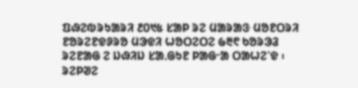ᱯᱷᱮᱵᱨᱩᱟᱨᱤ ᱒᱐᱑᱕ ᱥᱟᱞ ᱨᱮ ᱢᱟᱨᱟᱝ ᱢᱚᱱᱛᱨᱤ ᱱᱚᱨᱮᱱᱫᱽᱨᱚ ᱢᱳᱫᱤ ᱦᱚᱛᱮᱛᱮ ᱙᱓᱖ ᱠᱚᱨᱳᱲ ᱨᱮᱱᱟᱜ ᱮ ᱡᱷᱤᱡ ᱥᱟᱹᱜᱩᱱ ᱞᱟᱜᱼᱟ ᱛᱟᱦᱮᱸᱫ ᱾ ᱨᱮᱞᱣᱮ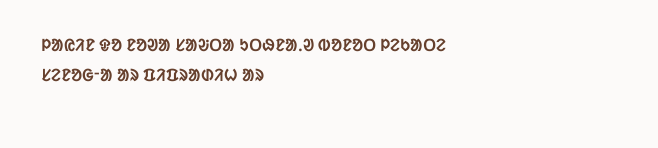ᱞᱟᱭᱤᱱ ᱫᱚ ᱱᱚᱣᱟ ᱥᱟᱶᱛᱟ ᱩᱛᱷᱱᱟᱹᱣ ᱵᱚᱱᱚᱛ ᱞᱮᱠᱟᱛᱮ ᱥᱮᱱᱚᱜᱼᱟ ᱟᱨ ᱯᱤᱯᱨᱟᱰᱤᱦ ᱟᱨ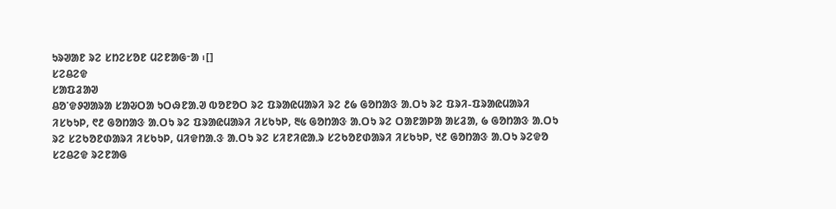ᱩᱨᱣᱟᱱ ᱨᱮ ᱥᱴᱮᱥᱚᱱ ᱢᱮᱱᱟᱜᱼᱟ ᱾[]
ᱥᱮᱪᱮᱫ
ᱥᱟᱯᱲᱟᱣ
ᱪᱚᱸᱫᱽᱣᱟᱨᱟ ᱥᱟᱶᱛᱟ ᱩᱛᱷᱱᱟᱹᱣ ᱵᱚᱱᱚᱛ ᱨᱮ ᱯᱨᱟᱭᱢᱟᱨᱤ ᱨᱮ ᱒᱙ ᱜᱚᱴᱟᱝ ᱟᱹᱛᱩ ᱨᱮ ᱯᱨᱤ-ᱯᱨᱟᱭᱢᱟᱨᱤ ᱤᱥᱠᱩᱞ, ᱖᱒ ᱜᱚᱴᱟᱝ ᱟᱹᱛᱩ ᱨᱮ ᱯᱨᱟᱭᱢᱟᱨᱤ ᱤᱥᱠᱩᱞ, ᱓᱕ ᱜᱚᱴᱟᱝ ᱟᱹᱛᱩ ᱨᱮ ᱛᱟᱱᱟᱞᱟ ᱟᱥᱲᱟ, ᱙ ᱜᱚᱴᱟᱝ ᱟᱹᱛᱩ ᱨᱮ ᱥᱮᱠᱚᱱᱰᱟᱨᱤ ᱤᱥᱠᱩᱞ, ᱢᱤᱫᱴᱟᱹᱝ ᱟᱹᱛᱩ ᱨᱮ ᱥᱤᱱᱤᱭᱟᱹᱨ ᱥᱮᱠᱚᱱᱰᱟᱨᱤ ᱤᱥᱠᱩᱞ, ᱑᱒ ᱜᱚᱴᱟᱝ ᱟᱹᱛᱩ ᱨᱮᱫᱚ ᱥᱮᱪᱮᱫ ᱨᱮᱱᱟᱜ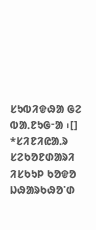ᱥᱩᱵᱤᱫᱷᱟ ᱜᱮ ᱵᱟᱹᱱᱩᱜᱼᱟ ᱾[]
*ᱥᱤᱱᱤᱭᱟᱹᱨ ᱥᱮᱠᱚᱱᱰᱟᱨᱤ ᱤᱥᱠᱩᱞ ᱠᱚᱫᱚ ᱡᱷᱟᱨᱠᱷᱚᱸᱰ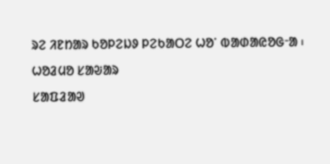ᱨᱮ ᱤᱱᱴᱟᱨ ᱠᱚᱞᱮᱡᱽ ᱞᱮᱠᱟᱛᱮ ᱦᱚᱸ ᱵᱟᱰᱟᱭᱚᱜᱼᱟ ᱾
ᱦᱚᱲᱢᱚ ᱥᱟᱶᱟᱨ
ᱥᱟᱯᱲᱟᱣ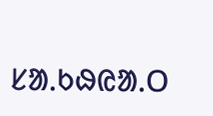ᱥᱟᱹᱠᱷᱭᱟᱹᱛ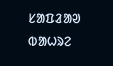ᱥᱟᱯᱲᱟᱣ
ᱵᱟᱦᱨᱮ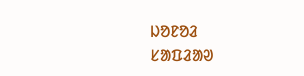ᱡᱚᱱᱚᱲ
ᱥᱟᱯᱲᱟᱣ